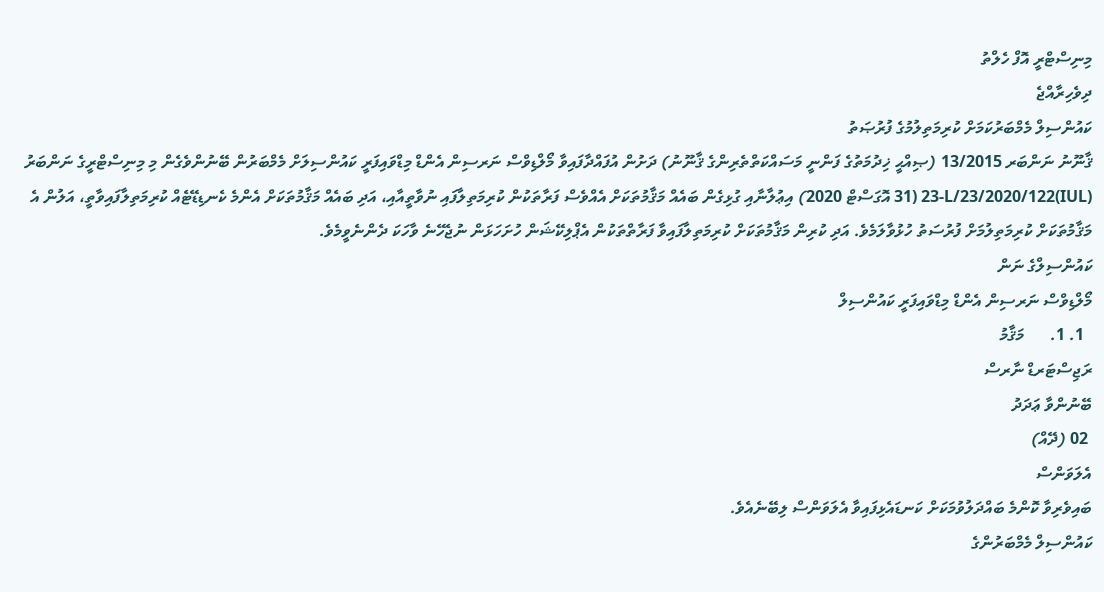މިނިސްޓްރީ އޮފް ހެލްތު
ދިވެހިރާއްޖެ
ކައުންސިލް މެމްބަރުކަމަށް ކުރިމަތިލުމުގެ ފުރުޞަތު
ޤާނޫނު ނަންބަރ 13/2015 (ޞިއްޙީ ޚިދުމަތުގެ ފަންނީ މަސައްކަތްތެރިންގެ ޤާނޫނު) ދަށުން އުފައްދާފައިވާ މޯލްޑިވްސް ނަރސިން އެންޑް މިޑްވައިފަރީ ކައުންސިލަށް މެމްބަރުން ބޭނުންވެގެން މި މިނިސްޓްރީގެ ނަންބަރު (IUL)23-L/23/2020/122 (31 އޮގަސްޓް 2020) އިޢުލާނާއި ގުޅިގެން ބައެއް މަޤާމުތަކަށް އެއްވެސް ފަރާތަކުން ކުރިމަތިލާފައި ނުވާތީއާއި، އަދި ބައެއް މަޤާމުތަކަށް އެންމެ ކެނޑިޑޭޓެއް ކުރިމަތިލާފައިވާތީ، އަލުން އެ މަޤާމުތަކަށް ކުރިމަތިލުމަށް ފުރުސަތު ހުޅުވާލަމެވެ. އަދި ކުރިން މަޤާމުތަކަށް ކުރިމަތިލާފައިވާ ފަރާތްތަކުން އެޕްލިކޭޝަން ހުށަހަޅަން ނުޖެހޭނެ ވާހަކަ ދެންނެވީމެވެ.
ކައުންސިލްގެ ނަން
މޯލްޑިވްސް ނަރސިން އެންޑް މިޑްވައިފަރީ ކައުންސިލް
  1. 1.      މަޤާމު
ރަޖިސްޓަރޑް ނާރސް
ބޭނުންވާ ޢަދަދު
 02 (ދޭއް)
އެލަވަންސް
ބައިވެރިވާ ކޮންމެ ބައްދަލުވުމަކަށް ކަނޑައެޅިފައިވާ އެލަވަންސް ލިބޭނެއެވެ.
ކައުންސިލް މެމްބަރުންގެ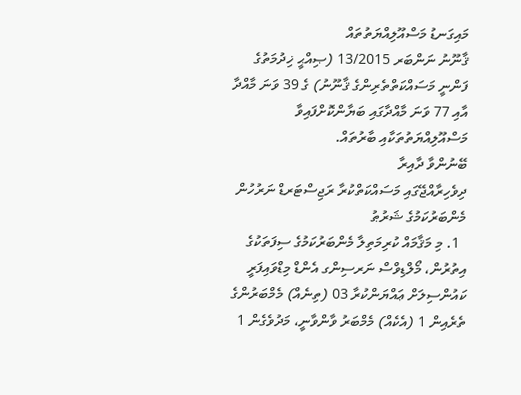މައިގަނޑު މަސްއޫލިއްޔަތުތައް
ޤާނޫނު ނަންބަރ 13/2015 (ޞިއްޙީ ޚިދުމަތުގެ ފަންނީ މަސައްކަތްތެރިންގެ ޤާނޫނު) ގެ 39 ވަނަ މާއްދާ އާއި 77 ވަނަ މާއްދާގައި ބަޔާންކޮށްފައިވާ މަސްއޫލިއްޔަތުތަކާއި ބާރުތައް.
ބޭނުންވާ ދާއިރާ
ދިވެހިރާއްޖޭގައި މަސައްކަތްކުރާ ރަޖިސްޓަރޑް ނަރުހުން
މެންބަރުކަމުގެ ޝަރުޠު
  1. މި މަޤާމައް ކުރިމަތިލާ މެންބަރުކަމުގެ ސިފަތަކުގެ އިތުރުން، މޯލްޑިވްސް ނަރސިންގ އެންޑް މިޑްވައިފަރީ ކައުންސިލަށް ޢައްޔަންކުރާ 03 (ތިނެއް) މެމްބަރުންގެ ތެރެއިން 1 (އެކެއް) މެމްބަރު ވާންވާނީ، މަދުވެގެން 1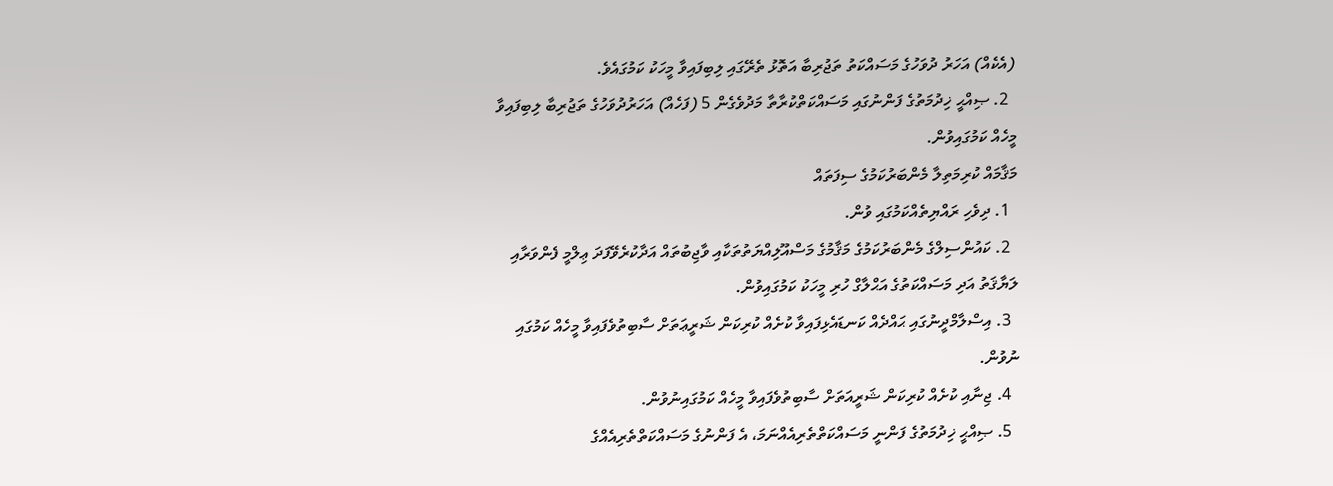(އެކެއް) އަހަރު ދުވަހުގެ މަސައްކަތު ތަޖުރިބާ އަތޮޅު ތެރޭގައި ލިބިފައިވާ މީހަކު ކަމުގައެވެ.
  2. ޞިއްޙީ ޚިދުމަތުގެ ފަންނުގައި މަސައްކަތްކުރާތާ މަދުވެގެން 5 (ފަހެއް) އަހަރުދުވަހުގެ ތަޖުރިބާ ލިބިފައިވާ މީހެއް ކަމުގައިވުން.
މަޤާމައް ކުރިމަތިލާ މެންބަރުކަމުގެ ސިފަތައް
  1. ދިވެހި ރައްޔިތެއްކަމުގައި ވުން.
  2. ކައުންސިލްގެ މެންބަރުކަމުގެ މަޤާމުގެ މަސްއޫލިއްޔަތުތަކާއި ވާޖިބުތައް އަދާކުރެވޭފަދަ ޢިލްމީ ފެންވަރާއި ލަޔާޤަތު އަދި މަސައްކަތުގެ އަޙްލާގް ހުރި މީހަކު ކަމުގައިވުން.
  3. އިސްލާމްދީނުގައި ޙައްދެއް ކަނޑައެޅިފައިވާ ކުށެއް ކުރިކަން ޝަރީޢަތަށް ސާބިތުވެފައިވާ މީހެއް ކަމުގައި ނުވުން.
  4. ޖިނާއި ކުށެއް ކުރިކަން ޝަރީއަތަށް ސާބިތުވެފައިވާ މީހެއް ކަމުގައިނުވުން.
  5. ޞިއްޙީ ޚިދުމަތުގެ ފަންނީ މަސައްކަތްތެރިއެއްނަމަ، އެ ފަންނުގެ މަސައްކަތްތެރިއެއްގެ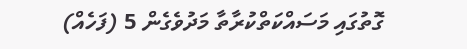ގޮތުގައި މަސައްކަތްކުރާތާ މަދުވެގެން 5 (ފަހެއް)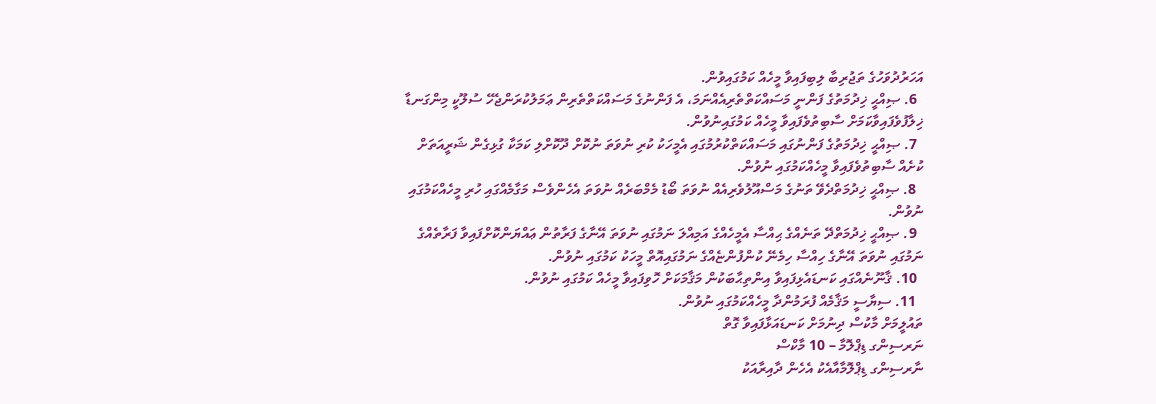އަހަރުދުވަހުގެ ތަޖުރިބާ ލިބިފައިވާ މީހެއް ކަމުގައިވުން.
  6. ޞިއްޙީ ޚިދުމަތުގެ ފަންނީ މަސައްކަތްތެރިއެއްނަމަ، އެ ފަންނުގެ މަސައްކަތްތެރިން ޢަމަލުކުރަންޖެހޭ ސުލޫކީ މިންގަނޑާ ޚިލާފުވެފައިވާކަމަށް ސާބިތުވެފައިވާ މީހެއް ކަމުގައިނުވުން.
  7. ޞިއްޙީ ޚިދުމަތުގެ ފަންނުގައި މަސައްކަތްކުރުމުގައި އެމީހަކު ކުރި ނުވަތަ ނުކޮށް ދޫކޮށްލި ކަމަކާ ގުޅިގެން ޝަރީއަތަށް ކުށެއް ސާބިތުވެފައިވާ މީހެއްކަމުގައި ނުވުން.
  8. ޞިއްޙީ ޚިދުމަތްދެވޭ ތަނުގެ މަސްއޫލުވެރިއެއް ނުވަތަ ބޯޑު މެމްބަރެއް ނުވަތަ އެހެންވެސް މަގާމެއްގައި ހުރި މީހެއްކަމުގައި ނުވުން.
  9. ޞިއްޙީ ޚިދުމަތްދޭ ތަނެއްގެ ޙިއްސާ އެމީހެއްގެ އަމިއްލަ ނަމުގައި ނުވަތަ އޭނާގެ ފަރާތުން ޢައްޔަންކޮށްފައިވާ ފަރާތެއްގެ ނަމުގައި ނުވަތަ އޭނާގެ ހިއްސާ ހިމެނޭ ކުންފުންޏެއްގެ ނަމުގައިއޮތް މީހަކު ކަމުގައި ނުވުން.
  10. ޤާނޫނެއްގައި ކަނޑައެޅިފައިވާ އިންތިޙާބަކުން މަޤާމަކަށް ހޮވިފައިވާ މީހެއް ކަމުގައި ނުވުން.
  11. ސިޔާސީ މަޤާމެއް ފުރަމުންދާ މީހެއްކަމުގައި ނުވުން.
ތައުލީމަށް މާކުސް ދިނުމަށް ކަނޑައަޅާފައިވާ ގޮތް
ނަރސިންގ ޑިޕްލޮމާ – 10 މާކްސް
ނާރސިންގ ޑިޕްލޮމާއާއެކު އެހެން ދާއިރާއަކު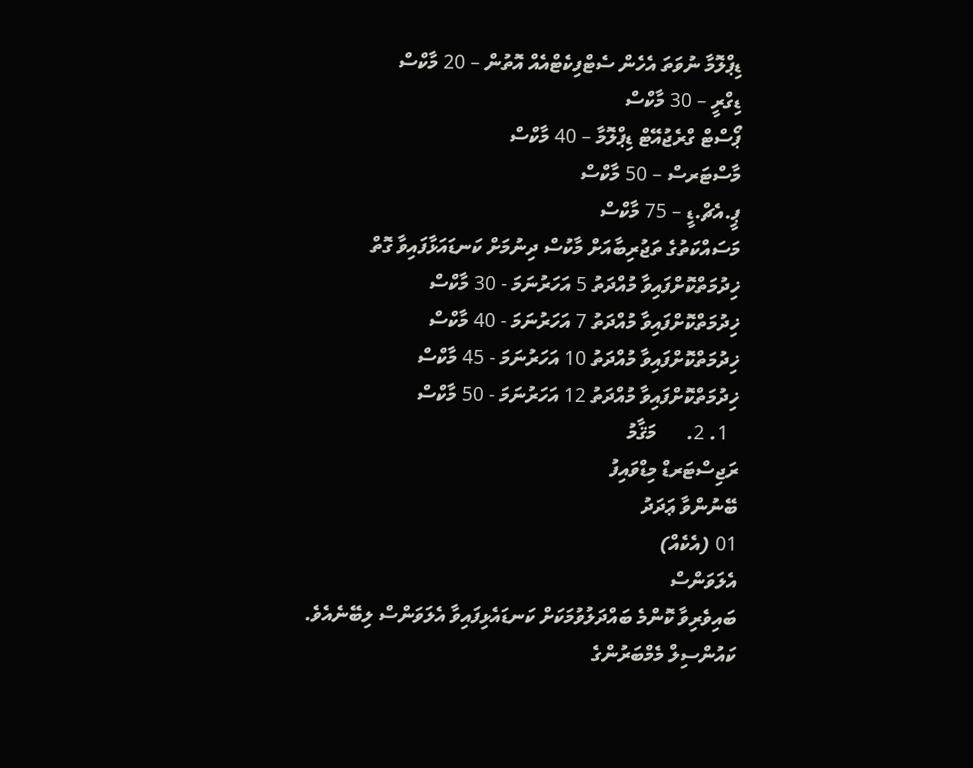ޑިޕްލޮމާ ނުވަތަ އެހެން ސެޓްފިކެޓްއެއް އޮތުން – 20 މާކްސް
ޑިގްރީ – 30 މާކްސް
ޕޯސްޓް ގްރެޖުއޭޓް ޑިޕްލޮމާ – 40 މާކްސް
މާސްޓަރސް – 50 މާކްސް
ޕީ.އެޗް.ޑީ – 75 މާކްސް
މަސައްކަތުގެ ތަޖުރިބާއަށް މާކުސް ދިނުމަށް ކަނޑައަޅާފައިވާ ގޮތް
ޚިދުމަތްކޮށްފައިވާ މުއްދަތު 5 އަހަރުނަމަ - 30 މާކްސް
ޚިދުމަތްކޮށްފައިވާ މުއްދަތު 7 އަހަރުނަމަ - 40 މާކްސް
ޚިދުމަތްކޮށްފައިވާ މުއްދަތު 10 އަހަރުނަމަ - 45 މާކްސް
ޚިދުމަތްކޮށްފައިވާ މުއްދަތު 12 އަހަރުނަމަ - 50 މާކްސް
  1. 2.      މަޤާމު
ރަޖިސްޓަރޑް މިޑްވައިފު
ބޭނުންވާ ޢަދަދު
01 (އެކެއް)
އެލަވަންސް
ބައިވެރިވާ ކޮންމެ ބައްދަލުވުމަކަށް ކަނޑައެޅިފައިވާ އެލަވަންސް ލިބޭނެއެވެ.
ކައުންސިލް މެމްބަރުންގެ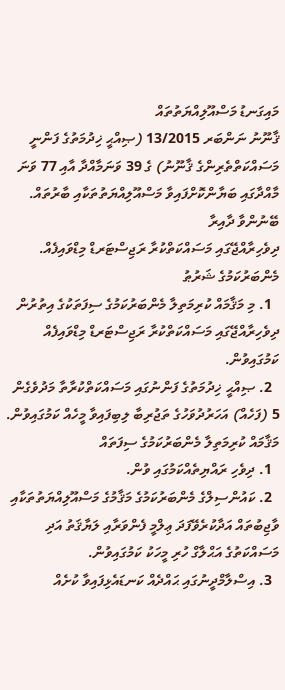މައިގަނޑު މަސްއޫލިއްޔަތުތައް
ޤާނޫނު ނަންބަރ 13/2015 (ޞިއްޙީ ޚިދުމަތުގެ ފަންނީ މަސައްކަތްތެރިންގެ ޤާނޫނު) ގެ 39 ވަނަމާއްދާ އާއި 77 ވަނަ މާއްދާގައި ބަޔާންކޮށްފައިވާ މަސްއޫލިއްޔަތުތަކާއި ބާރުތައް.
ބޭނުންވާ ދާއިރާ
ދިވެހިރާއްޖޭގައި މަސައްކަތްކުރާ ރަޖިސްޓަރޑް މިޑްވައިފެއް.
މެންބަރުކަމުގެ ޝަރުޠު
  1. މި މަޤާމައް ކުރިމަތިލާ މެންބަރުކަމުގެ ސިފަތަކުގެ އިތުރުން ދިވެހިރާއްޖޭގައި މަސައްކަތްކުރާ ރަޖިސްޓަރޑް މިޑްވައިފެއް ކަމުގައިވުން.
  2. ޞިއްޙީ ޚިދުމަތުގެ ފަންނުގައި މަސައްކަތްކުރާތާ މަދުވެގެން 5 (ފަހެއް) އަހަރުދުވަހުގެ ތަޖުރިބާ ލިބިފައިވާ މީހެއް ކަމުގައިވުން.
މަޤާމައް ކުރިމަތިލާ މެންބަރުކަމުގެ ސިފަތައް
  1. ދިވެހި ރައްޔިތެއްކަމުގައި ވުން.
  2. ކައުންސިލްގެ މެންބަރުކަމުގެ މަޤާމުގެ މަސްއޫލިއްޔަތުތަކާއި ވާޖިބުތައް އަދާކުރެވޭފަދަ ޢިލްމީ ފެންވަރާއި ލަޔާޤަތު އަދި މަސައްކަތުގެ އަޙްލާގް ހުރި މީހަކު ކަމުގައިވުން.
  3. އިސްލާމްދީނުގައި ޙައްދެއް ކަނޑައެޅިފައިވާ ކުށެއް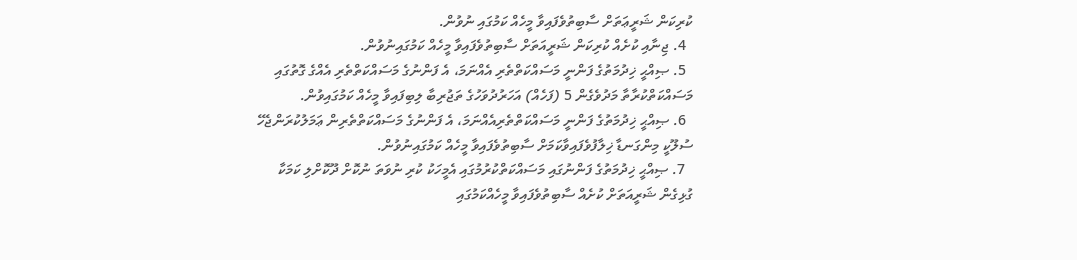ކުރިކަން ޝަރީޢަތަށް ސާބިތުވެފައިވާ މީހެއް ކަމުގައި ނުވުން.
  4. ޖިނާއި ކުށެއް ކުރިކަން ޝަރީއަތަށް ސާބިތުވެފައިވާ މީހެއް ކަމުގައިނުވުން.
  5. ޞިއްޙީ ޚިދުމަތުގެ ފަންނީ މަސައްކަތްތެރި އެއްނަމަ، އެ ފަންނުގެ މަސައްކަތްތެރި އެއްގެ ގޮތުގައި މަސައްކަތްކުރާތާ މަދުވެގެން 5 (ފަހެއް) އަހަރުދުވަހުގެ ތަޖުރިބާ ލިބިފައިވާ މީހެއް ކަމުގައިވުން.
  6. ޞިއްޙީ ޚިދުމަތުގެ ފަންނީ މަސައްކަތްތެރިއެއްނަމަ، އެ ފަންނުގެ މަސައްކަތްތެރިން ޢަމަލުކުރަންޖެހޭ ސުލޫކީ މިންގަނޑާ ޚިލާފުވެފައިވާކަމަށް ސާބިތުވެފައިވާ މީހެއް ކަމުގައިނުވުން.
  7. ޞިއްޙީ ޚިދުމަތުގެ ފަންނުގައި މަސައްކަތްކުރުމުގައި އެމީހަކު ކުރި ނުވަތަ ނުކޮށް ދޫކޮށްލި ކަމަކާ ގުޅިގެން ޝަރީއަތަށް ކުށެއް ސާބިތުވެފައިވާ މީހެއްކަމުގައި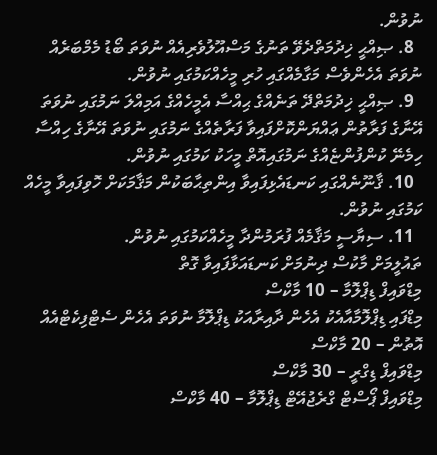ނުވުން.
  8. ޞިއްޙީ ޚިދުމަތްދެވޭ ތަނުގެ މަސްއޫލުވެރިއެއް ނުވަތަ ބޯޑު މެމްބަރެއް ނުވަތަ އެހެންވެސް މަގާމެއްގައި ހުރި މީހެއްކަމުގައި ނުވުން.
  9. ޞިއްޙީ ޚިދުމަތްދޭ ތަނެއްގެ ޙިއްސާ އެމީހެއްގެ އަމިއްލަ ނަމުގައި ނުވަތަ އޭނާގެ ފަރާތުން ޢައްޔަންކޮށްފައިވާ ފަރާތެއްގެ ނަމުގައި ނުވަތަ އޭނާގެ ހިއްސާ ހިމެނޭ ކުންފުންޏެއްގެ ނަމުގައިއޮތް މީހަކު ކަމުގައި ނުވުން.
  10. ޤާނޫނެއްގައި ކަނޑައެޅިފައިވާ އިންތިޙާބަކުން މަޤާމަކަށް ހޮވިފައިވާ މީހެއް ކަމުގައި ނުވުން.
  11. ސިޔާސީ މަޤާމެއް ފުރަމުންދާ މީހެއްކަމުގައި ނުވުން.
ތައުލީމަށް މާކުސް ދިނުމަށް ކަނޑައަޅާފައިވާ ގޮތް
މިޑްވައިފް ޑިޕްލޮމާ – 10 މާކްސް
މިޑްފައި ޑިޕްލޮމާއާއެކު އެހެން ދާއިރާއަކު ޑިޕްލޮމާ ނުވަތަ އެހެން ސެޓްފިކެޓްއެއް އޮތުން – 20 މާކްސް
މިޑްވައިފް ޑިގްރީ – 30 މާކްސް
މިޑްވައިފް ޕޯސްޓް ގްރެޖުއޭޓް ޑިޕްލޮމާ – 40 މާކްސް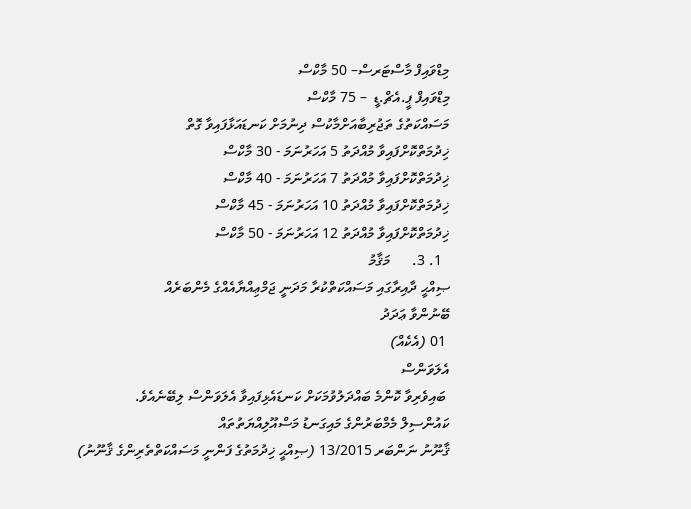މިޑްވައިފް މާސްޓަރސް– 50 މާކްސް
މިޑްވައިފް ޕީ.އެޗް.ޑީ  – 75 މާކްސް
މަސައްކަތުގެ ތަޖުރިބާއަށްމާކުސް ދިނުމަށް ކަނޑައަޅާފައިވާ ގޮތް
ޚިދުމަތްކޮށްފައިވާ މުއްދަތު 5 އަހަރުނަމަ - 30 މާކްސް
ޚިދުމަތްކޮށްފައިވާ މުއްދަތު 7 އަހަރުނަމަ - 40 މާކްސް
ޚިދުމަތްކޮށްފައިވާ މުއްދަތު 10 އަހަރުނަމަ - 45 މާކްސް
ޚިދުމަތްކޮށްފައިވާ މުއްދަތު 12 އަހަރުނަމަ - 50 މާކްސް
  1. 3.      މަޤާމު
ޞިއްޙީ ދާއިރާގައި މަސައްކަތްކުރާ މަދަނީ ޖަމްޢިއްޔާއެއްގެ މެންބަރެއް
ބޭނުންވާ ޢަދަދު
 01 (އެކެއް)
އެލަވަންސް
 ބައިވެރިވާ ކޮންމެ ބައްދަލުވުމަކަށް ކަނޑައެޅިފައިވާ އެލަވަންސް ލިބޭނެއެވެ.
ކައުންސިލް މެމްބަރުންގެ މައިގަނޑު މަސްއޫލިއްޔަތުތައް
ޤާނޫނު ނަންބަރ 13/2015 (ޞިއްޙީ ޚިދުމަތުގެ ފަންނީ މަސައްކަތްތެރިންގެ ޤާނޫނު)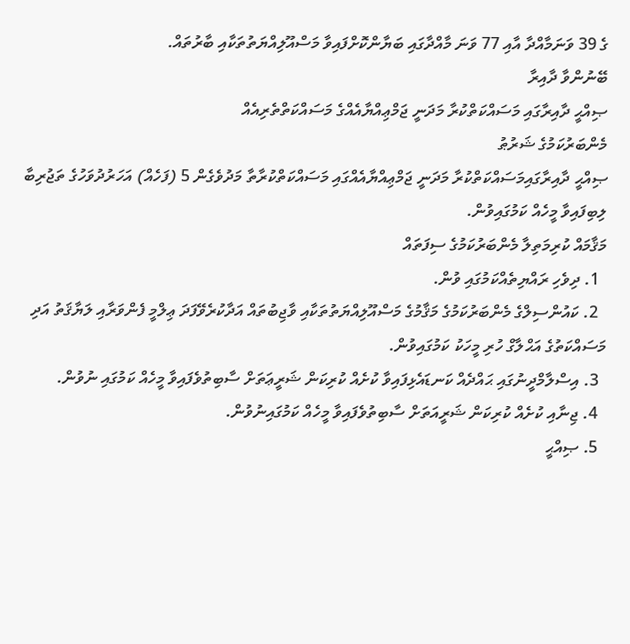ގެ 39 ވަނަމާއްދާ އާއި 77 ވަނަ މާއްދާގައި ބަޔާންކޮށްފައިވާ މަސްއޫލިއްޔަތުތަކާއި ބާރުތައް.
ބޭނުންވާ ދާއިރާ
ޞިއްޙީ ދާއިރާގައި މަސައްކަތްކުރާ މަދަނީ ޖަމްޢިއްޔާއެއްގެ މަސައްކަތްތެރިއެއް
މެންބަރުކަމުގެ ޝަރުޠު
ޞިއްޙީ ދާއިރާގައިމަސައްކަތްކުރާ މަދަނީ ޖަމްޢިއްޔާއެއްގައި މަސައްކަތްކުރާތާ މަދުވެގެން 5 (ފަހެއް) އަހަރުދުވަހުގެ ތަޖުރިބާ ލިބިފައިވާ މީހެއް ކަމުގައިވުން.
މަޤާމައް ކުރިމަތިލާ މެންބަރުކަމުގެ ސިފަތައް
  1. ދިވެހި ރައްޔިތެއްކަމުގައި ވުން.
  2. ކައުންސިލްގެ މެންބަރުކަމުގެ މަޤާމުގެ މަސްއޫލިއްޔަތުތަކާއި ވާޖިބުތައް އަދާކުރެވޭފަދަ ޢިލްމީ ފެންވަރާއި ލަޔާޤަތު އަދި މަސައްކަތުގެ އަޙްލާގް ހުރި މީހަކު ކަމުގައިވުން.
  3. އިސްލާމްދީނުގައި ޙައްދެއް ކަނޑައެޅިފައިވާ ކުށެއް ކުރިކަން ޝަރީޢަތަށް ސާބިތުވެފައިވާ މީހެއް ކަމުގައި ނުވުން.
  4. ޖިނާއި ކުށެއް ކުރިކަން ޝަރީއަތަށް ސާބިތުވެފައިވާ މީހެއް ކަމުގައިނުވުން.
  5. ޞިއްޙީ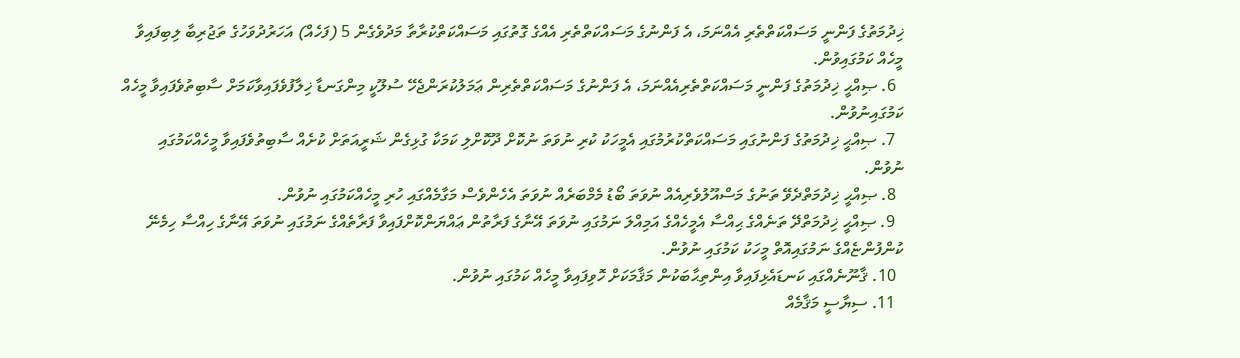ޚިދުމަތުގެ ފަންނީ މަސައްކަތްތެރި އެއްނަމަ، އެ ފަންނުގެ މަސައްކަތްތެރި އެއްގެ ގޮތުގައި މަސައްކަތްކުރާތާ މަދުވެގެން 5 (ފަހެއް) އަހަރުދުވަހުގެ ތަޖުރިބާ ލިބިފައިވާ މީހެއް ކަމުގައިވުން.
  6. ޞިއްޙީ ޚިދުމަތުގެ ފަންނީ މަސައްކަތްތެރިއެއްނަމަ، އެ ފަންނުގެ މަސައްކަތްތެރިން ޢަމަލުކުރަންޖެހޭ ސުލޫކީ މިންގަނޑާ ޚިލާފުވެފައިވާކަމަށް ސާބިތުވެފައިވާ މީހެއް ކަމުގައިނުވުން.
  7. ޞިއްޙީ ޚިދުމަތުގެ ފަންނުގައި މަސައްކަތްކުރުމުގައި އެމީހަކު ކުރި ނުވަތަ ނުކޮށް ދޫކޮށްލި ކަމަކާ ގުޅިގެން ޝަރީއަތަށް ކުށެއް ސާބިތުވެފައިވާ މީހެއްކަމުގައި ނުވުން.
  8. ޞިއްޙީ ޚިދުމަތްދެވޭ ތަނުގެ މަސްއޫލުވެރިއެއް ނުވަތަ ބޯޑު މެމްބަރެއް ނުވަތަ އެހެންވެސް މަގާމެއްގައި ހުރި މީހެއްކަމުގައި ނުވުން.
  9. ޞިއްޙީ ޚިދުމަތްދޭ ތަނެއްގެ ޙިއްސާ އެމީހެއްގެ އަމިއްލަ ނަމުގައި ނުވަތަ އޭނާގެ ފަރާތުން ޢައްޔަންކޮށްފައިވާ ފަރާތެއްގެ ނަމުގައި ނުވަތަ އޭނާގެ ހިއްސާ ހިމެނޭ ކުންފުންޏެއްގެ ނަމުގައިއޮތް މީހަކު ކަމުގައި ނުވުން.
  10. ޤާނޫނެއްގައި ކަނޑައެޅިފައިވާ އިންތިޙާބަކުން މަޤާމަކަށް ހޮވިފައިވާ މީހެއް ކަމުގައި ނުވުން.
  11. ސިޔާސީ މަޤާމެއް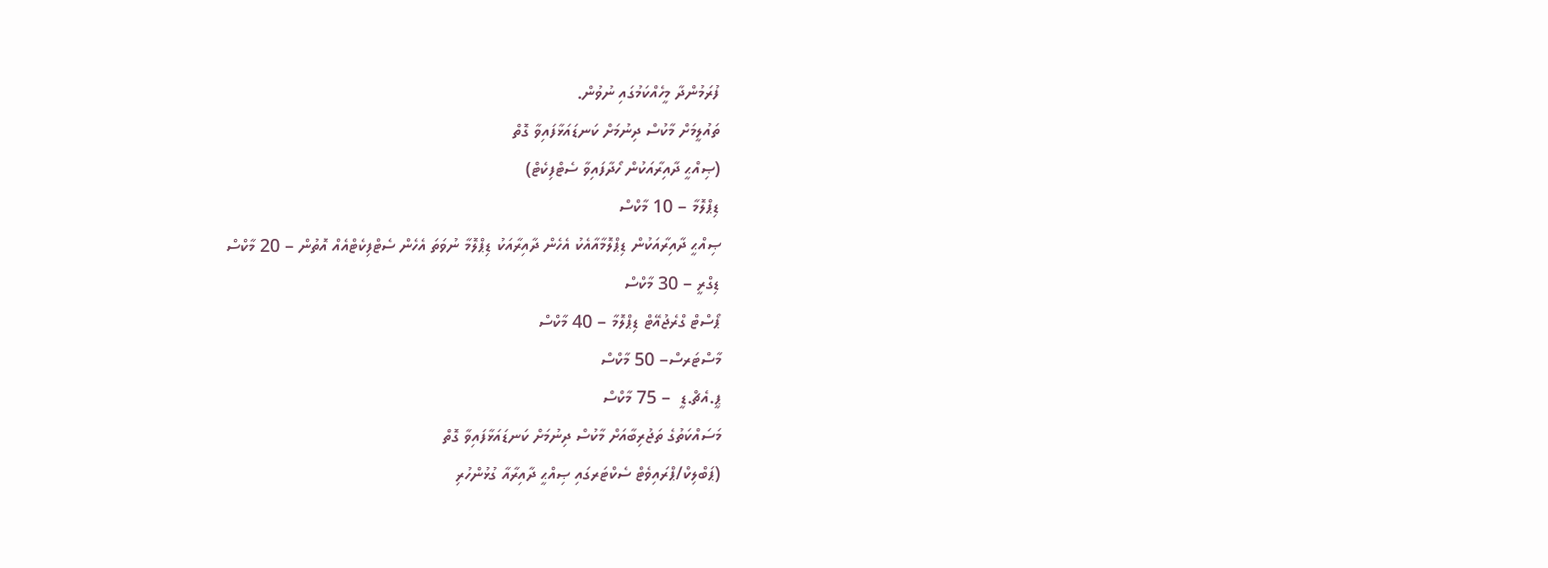ފުރަމުންދާ މީހެއްކަމުގައި ނުވުން.
ތައުލީމަށް މާކުސް ދިނުމަށް ކަނޑައަޅާފައިވާ ގޮތް
(ޞިއްޙީ ދާއިރާއަކުން ހޯދާފައިވާ ސެޓްފިކެޓް)
ޑިޕްލޮމާ – 10 މާކްސް
ޞިއްޙީ ދާއިރާއަކުން ޑިޕްލޮމާއާއެކު އެހެން ދާއިރާއަކު ޑިޕްލޮމާ ނުވަތަ އެހެން ސެޓްފިކެޓްއެއް އޮތުން – 20 މާކްސް
ޑިގްރީ – 30 މާކްސް
ޕޯސްޓް ގްރެޖުއޭޓް ޑިޕްލޮމާ – 40 މާކްސް
މާސްޓަރސް– 50 މާކްސް
ޕީ.އެޗް.ޑީ  – 75 މާކްސް
މަސައްކަތުގެ ތަޖުރިބާއަށް މާކުސް ދިނުމަށް ކަނޑައަޅާފައިވާ ގޮތް
(ޕަބްލިކް/ޕްރައިވެޓް ސެކްޓަރގައި ޞިއްޙީ ދާއިރާއާ ގުޅުންހުރި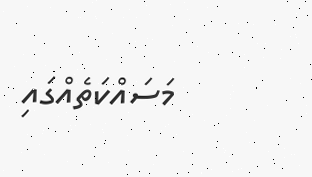މަސައްކަތެއްގައި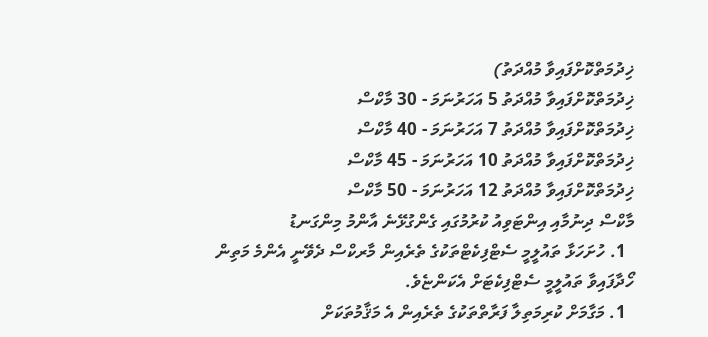ޚިދުމަތްކޮށްފައިވާ މުއްދަތު)
ޚިދުމަތްކޮށްފައިވާ މުއްދަތު 5 އަހަރުނަމަ - 30 މާކްސް
ޚިދުމަތްކޮށްފައިވާ މުއްދަތު 7 އަހަރުނަމަ - 40 މާކްސް
ޚިދުމަތްކޮށްފައިވާ މުއްދަތު 10 އަހަރުނަމަ - 45 މާކްސް
ޚިދުމަތްކޮށްފައިވާ މުއްދަތު 12 އަހަރުނަމަ - 50 މާކްސް
މާކްސް ދިނުމާއި އިންޓަވިއު ކުރުމުގައި ގެންގުޅޭނެ އާންމު މިންގަނޑު
  1. ހުށަހަޅާ ތައުލީމީ ސެޓްފިކެޓްތަކުގެ ތެރެއިން މާރކްސް ދެވޭނީ އެންމެ މަތިން ހޯދާފައިވާ ތައުލީމީ ސެޓްފިކެޓަށް އެކަންޏެވެ.
  1. މަގާމަށް ކުރިމަތިލާ ފަރާތްތަކުގެ ތެރެއިން އެ މަޤާމުތަކަށް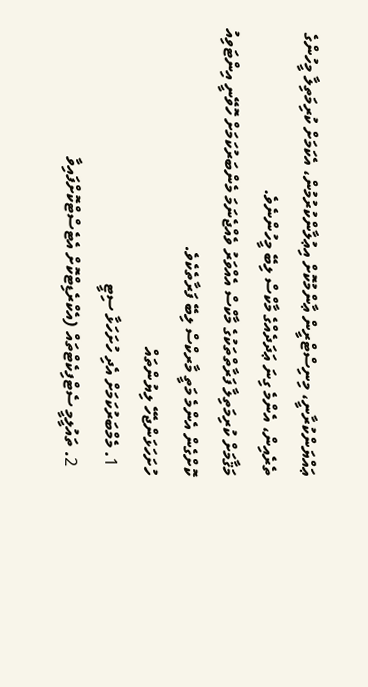ޢައްޔަންކުރާނީ، މިނިސްޓްރީން ޢާންމުކޮށް އިޢުލާންކުރުމުން، އެކަމަށް ކުރިމަތިލާ މީހުންގެ ތެރެއިން، އެންމެ ގިނަ ޢަދަދެއްގެ މާކްސް ލިބޭ މީހުންނެވެ.
މަޤާމަށް ކުރިމަތިލާ ފަރާތްތަކުގެ މާކްސް އެއްވަރު ވެއްޖެނަމަ މެންބަރުކަމަށް ހޮވޭނީ އިންޓަވިއު ކޮށްގެން އެންމެ މަތީ މާރކްސް ލިބޭ ފަރާތެކެވެ.
ހުށަހަޅަންޖެހޭ ލިޔުންތައް
  1. މެމްބަރުކަމަށް އެދި ހުށަހަޅާ ސިޓީ
  2. ތައުލީމީ ސެޓްފިކެޓްތައް (އެކްރެޑިޓްކޮށް އެޓެސްޓްކޮށްފައިވާ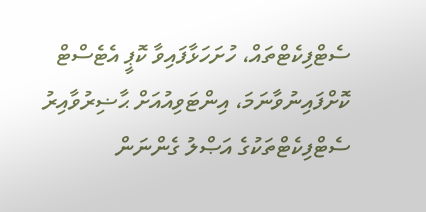ސެޓްފިކެޓްތައް، ހުށަހަޅާފައިވާ ކޮޕީ އެޓެސްޓް ކޮށްފައިނުވާނަމަ، އިންޓަވިއުއަށް ޙާޟިރުވާއިރު ސެޓްފިކެޓްތަކުގެ އަޞްލު ގެންނަން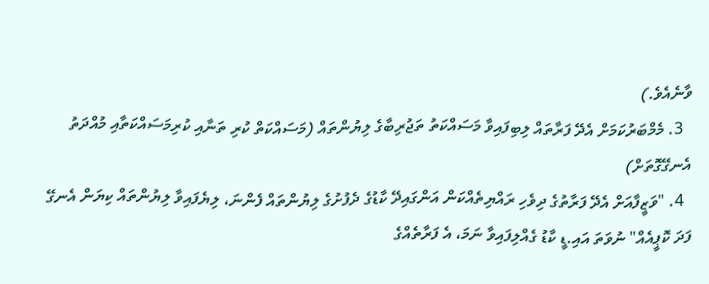ވާނެއެވެ.)
  3. މެމްބަރުކަމަށް އެދޭ ފަރާތައް ލިބިފައިވާ މަސައްކަތު ތަޖުރިބާގެ ލިޔުންތައް (މަސައްކަތް ކުރި ތަނާއި ކުރިމަސައްކަތާއި މުއްދަތު އެނގޭގޮތަށް)
  4. "ވަޒީފާއަށް އެދޭ ފަރާތުގެ ދިވެހި ރައްޔިތެއްކަން އަންގައިދޭ ކާޑުގެ ދެފުށުގެ ލިޔުންތައް ފެންނަ، ލިޔެފައިވާ ލިޔުންތައް ކިޔަން އެނގޭ ފަދަ ކޮޕީއެއް" ނުވަތަ އައި.ޑީ ކާޑު ގެއްލިފައިވާ ނަމަ، އެ ފަރާތެއްގެ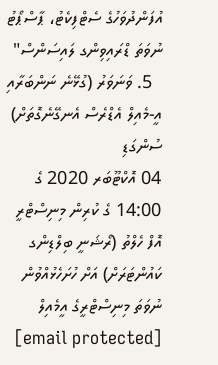އުފަންދުވަހުގެ ސެޓްފިކެޓު، ޕާސްޕޯޓު ނުވަތަ ޑްރައިވިންގ ލައިސަންސް"
  5. ވަނަވަރު (ގުޅޭނެ ނަންބަރާއި އީ-މެއިލް އެޑްރެސް އެނގޭނެގޮތަށް)
ސުންގަޑި
04 އޮކްޓޫބަރ 2020 ގެ 14:00 ގެ ކުރިން މިނިސްޓްރީ އޮފް ހެލްތު (ރޯޝަނީ ބިލްޑިންގ ކައުންޓަރަށް) އަށް ހުށަހެޅުއްވުން ނުވަތަ މިނިސްޓްރީގެ އީމެއިލް [email protected]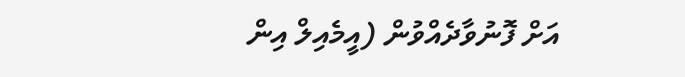އަށް ފޮނުވާދެއްވުން (އީމެއިލް އިން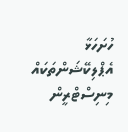ހުށަހަޅާ އެޕްލިކޭޝަންތަކައް މިނިސްޓްރީން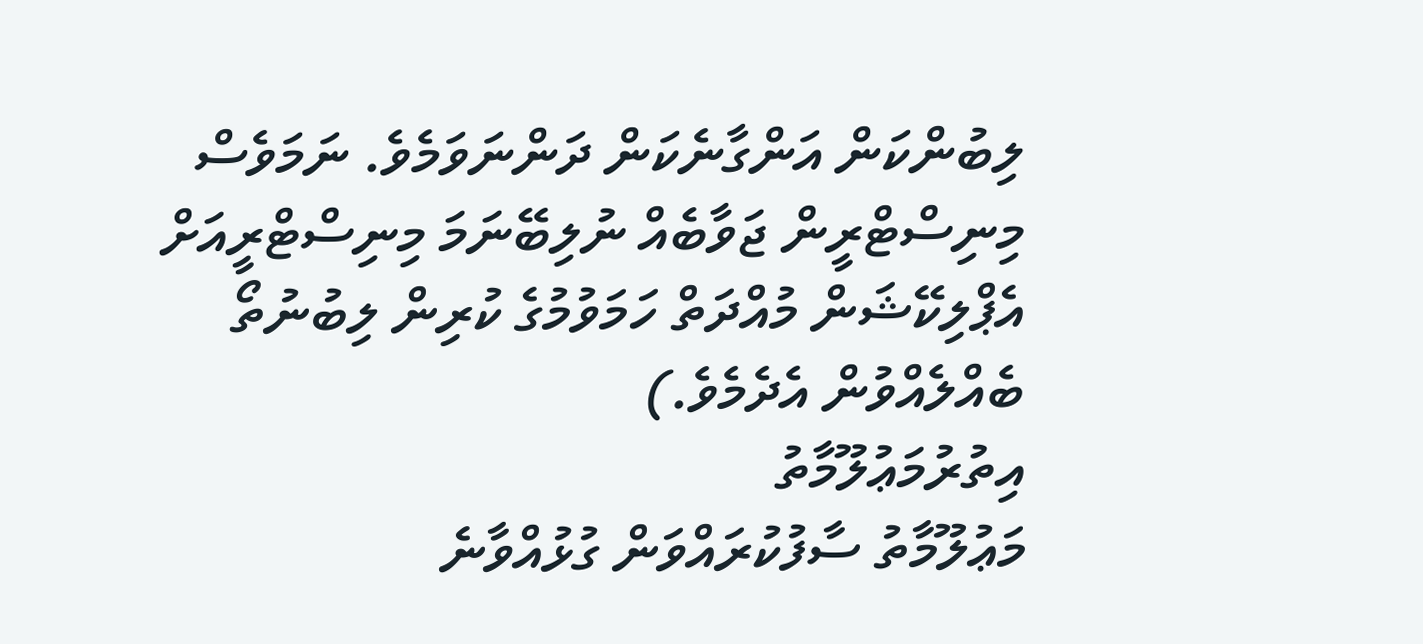ލިބުންކަން އަންގާނެކަން ދަންނަވަމެވެ. ނަމަވެސް މިނިސްޓްރީން ޖަވާބެއް ނުލިބޭނަމަ މިނިސްޓްރީއަށް އެޕްލިކޭޝަން މުއްދަތް ހަމަވުމުގެ ކުރިން ލިބުނުތޯ ބެއްލެއްވުން އެދެމެވެ.)
އިތުރުމަޢުލޫމާތު
މަޢުލޫމާތު ސާފުކުރައްވަން ގުޅުއްވާނެ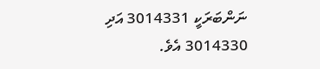ނަންބަރަކީ 3014331 އަދި 3014330 އެވެ.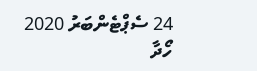24 ސެޕްޓެންބަރު 2020
ހޯދާ